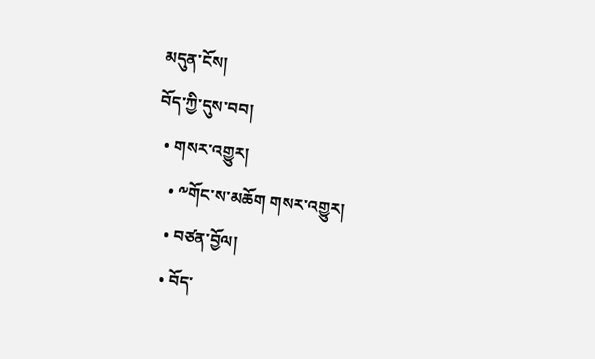མདུན་ངོས།
བོད་ཀྱི་དུས་བབ།
  • གསར་འགྱུར།
    • ༸གོང་ས་མཆོག གསར་འགྱུར།
    • བཙན་བྱོལ།
    • བོད་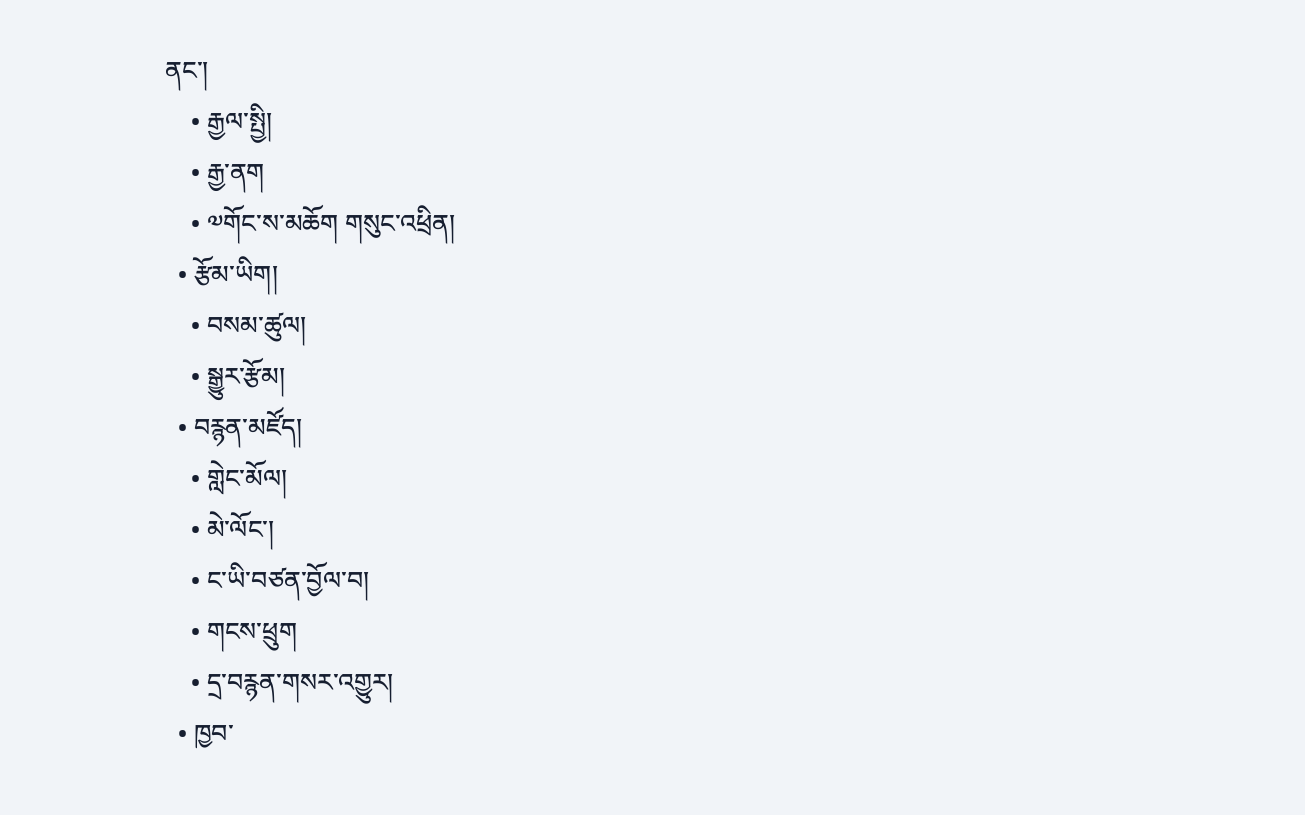ནང་།
    • རྒྱལ་སྤྱི།
    • རྒྱ་ནག
    • ༧གོང་ས་མཆོག གསུང་འཕྲིན།
  • རྩོམ་ཡིག།
    • བསམ་ཚུལ།
    • སྒྱུར་རྩོམ།
  • བརྙན་མཛོད།
    • གླེང་མོལ།
    • མེ་ལོང་།
    • ང་ཡི་བཙན་བྱོལ་བ།
    • གངས་ཕྲུག
    • དྲ་བརྙན་གསར་འགྱུར།
  • ཁྱབ་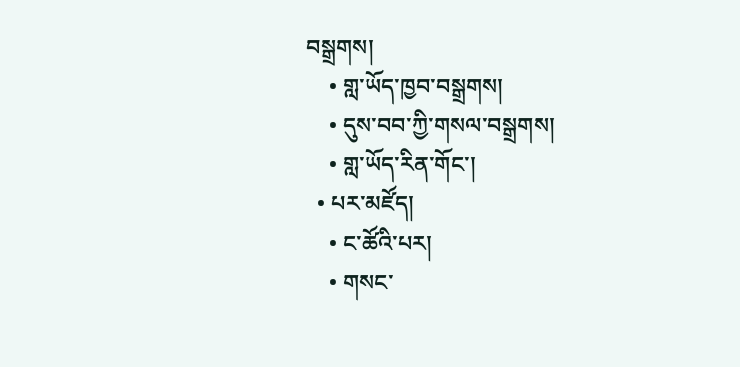བསྒྲགས།
    • གླ་ཡོད་ཁྱབ་བསྒྲགས།
    • དུས་བབ་ཀྱི་གསལ་བསྒྲགས།
    • གླ་ཡོད་རིན་གོང་།
  • པར་མཛོད།
    • ང་ཚོའི་པར།
    • གསང་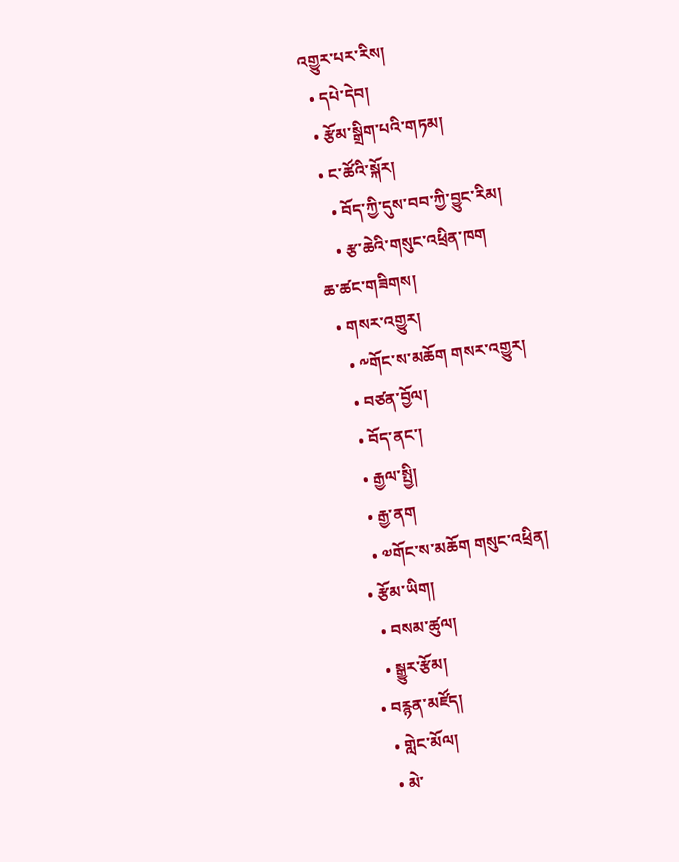འགྱུར་པར་རིས།
  • དཔེ་དེབ།
  • རྩོམ་སྒྲིག་པའི་གཏམ།
  • ང་ཚོའི་སྐོར།
    • བོད་ཀྱི་དུས་བབ་ཀྱི་བྱུང་རིམ།
    • རྩ་ཆེའི་གསུང་འཕྲིན་ཁག
ཆ་ཚང་གཟིགས།
  • གསར་འགྱུར།
    • ༸གོང་ས་མཆོག གསར་འགྱུར།
    • བཙན་བྱོལ།
    • བོད་ནང་།
    • རྒྱལ་སྤྱི།
    • རྒྱ་ནག
    • ༧གོང་ས་མཆོག གསུང་འཕྲིན།
  • རྩོམ་ཡིག།
    • བསམ་ཚུལ།
    • སྒྱུར་རྩོམ།
  • བརྙན་མཛོད།
    • གླེང་མོལ།
    • མེ་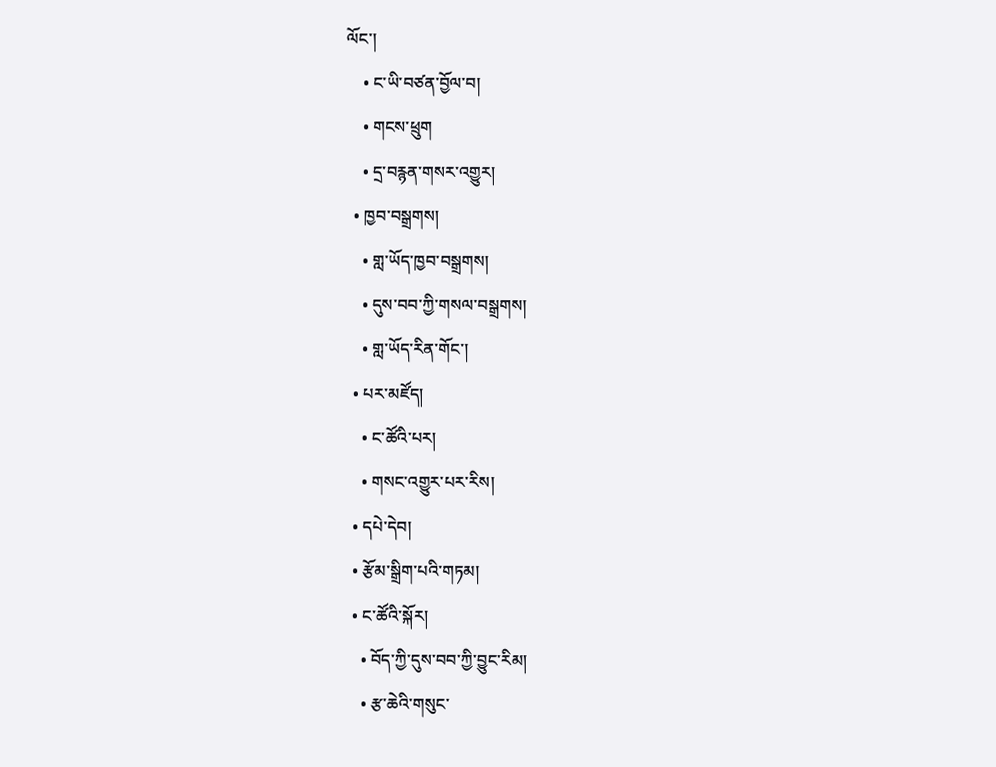ལོང་།
    • ང་ཡི་བཙན་བྱོལ་བ།
    • གངས་ཕྲུག
    • དྲ་བརྙན་གསར་འགྱུར།
  • ཁྱབ་བསྒྲགས།
    • གླ་ཡོད་ཁྱབ་བསྒྲགས།
    • དུས་བབ་ཀྱི་གསལ་བསྒྲགས།
    • གླ་ཡོད་རིན་གོང་།
  • པར་མཛོད།
    • ང་ཚོའི་པར།
    • གསང་འགྱུར་པར་རིས།
  • དཔེ་དེབ།
  • རྩོམ་སྒྲིག་པའི་གཏམ།
  • ང་ཚོའི་སྐོར།
    • བོད་ཀྱི་དུས་བབ་ཀྱི་བྱུང་རིམ།
    • རྩ་ཆེའི་གསུང་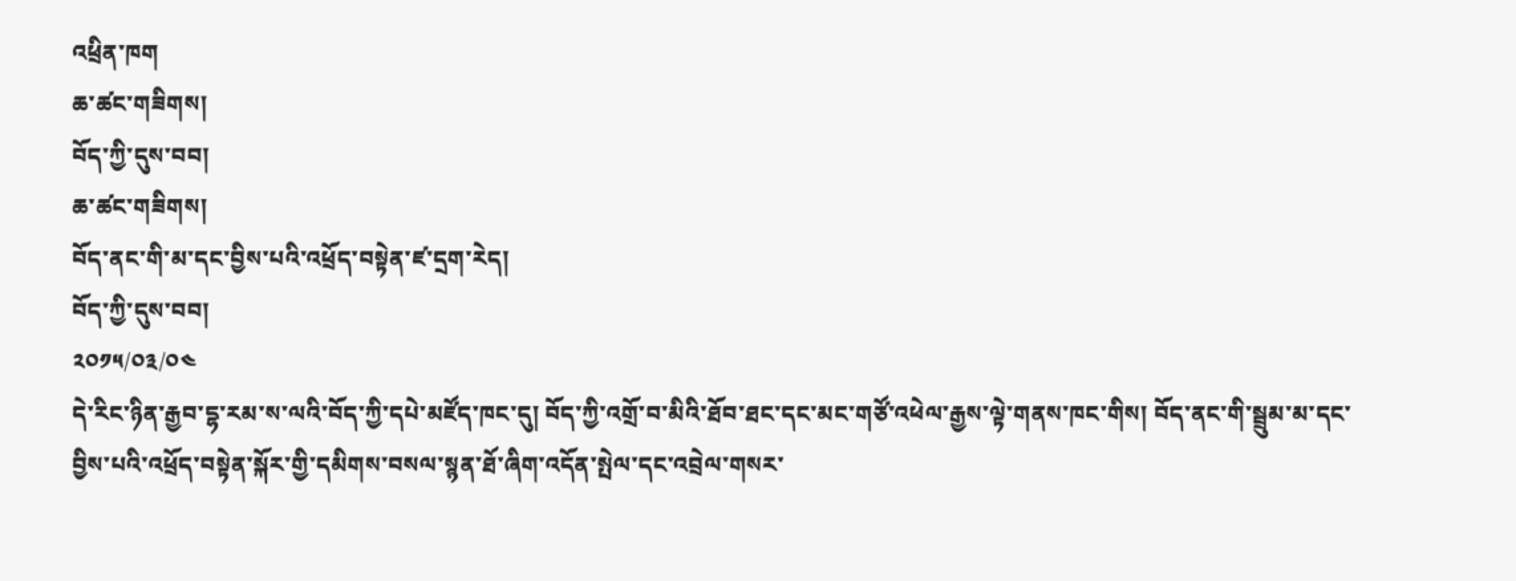འཕྲིན་ཁག
ཆ་ཚང་གཟིགས།
བོད་ཀྱི་དུས་བབ།
ཆ་ཚང་གཟིགས།
བོད་ནང་གི་མ་དང་བྱིས་པའི་འཕྲོད་བསྟེན་ཛ་དྲག་རེད།
བོད་ཀྱི་དུས་བབ།
༢༠༡༥/༠༣/༠༤
དེ་རིང་ཉིན་རྒྱབ་དྷ་རམ་ས་ལའི་བོད་ཀྱི་དཔེ་མཛོད་ཁང་དུ། བོད་ཀྱི་འགྲོ་བ་མིའི་ཐོབ་ཐང་དང་མང་གཙོ་འཕེལ་རྒྱས་ལྟེ་གནས་ཁང་གིས། བོད་ནང་གི་སྦྲུམ་མ་དང་བྱིས་པའི་འཕྲོད་བསྟེན་སྐོར་གྱི་དམིགས་བསལ་སྙན་ཐོ་ཞིག་འདོན་སྤེལ་དང་འབྲེལ་གསར་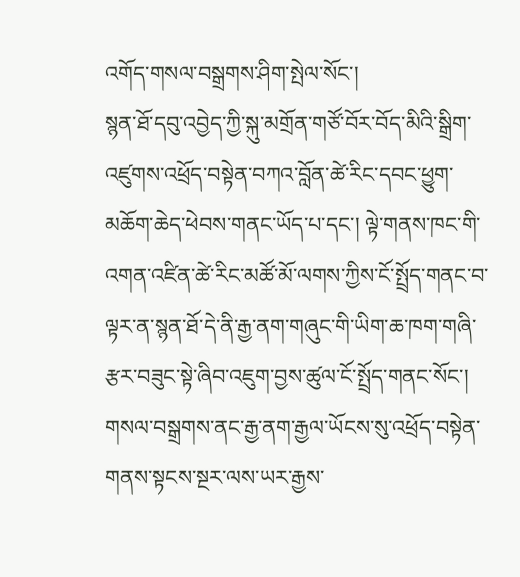འགོད་གསལ་བསྒྲགས་ཤིག་སྤེལ་སོང་།
སྙན་ཐོ་དབུ་འབྱེད་ཀྱི་སྐུ་མགྲོན་གཙོ་བོར་བོད་མིའི་སྒྲིག་འཛུགས་འཕྲོད་བསྟེན་བཀའ་བློན་ཚེ་རིང་དབང་ཕྱུག་མཆོག་ཆེད་ཕེབས་གནང་ཡོད་པ་དང་། ལྟེ་གནས་ཁང་གི་འགན་འཛིན་ཚེ་རིང་མཚོ་མོ་ལགས་ཀྱིས་ངོ་སྤྲོད་གནང་བ་ལྟར་ན་སྙན་ཐོ་དེ་ནི་རྒྱ་ནག་གཞུང་གི་ཡིག་ཆ་ཁག་གཞི་རྩར་བཟུང་སྟེ་ཞིབ་འཇུག་བྱས་ཚུལ་ངོ་སྤྲོད་གནང་སོང་། གསལ་བསྒྲགས་ནང་རྒྱ་ནག་རྒྱལ་ཡོངས་སུ་འཕྲོད་བསྟེན་གནས་སྟངས་སྔར་ལས་ཡར་རྒྱས་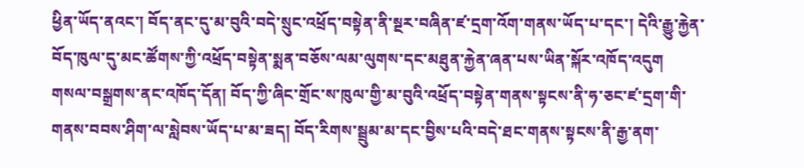ཕྱིན་ཡོད་ནའང་། བོད་ནང་དུ་མ་བུའི་བདེ་སྲུང་འཕྲོད་བསྟེན་ནི་སྔར་བཞིན་ཛ་དྲག་འོག་གནས་ཡོད་པ་དང་། དེའི་རྒྱུ་རྐྱེན་བོད་ཁུལ་དུ་མང་ཚོགས་ཀྱི་འཕྲོད་བསྟེན་སྨན་བཅོས་ལམ་ལུགས་དང་མཐུན་རྐྱེན་ཞན་པས་ཡིན་སྐོར་འཁོད་འདུག
གསལ་བསྒྲགས་ནང་འཁོད་དོན། བོད་ཀྱི་ཞིང་གྲོང་ས་ཁུལ་གྱི་མ་བུའི་འཕྲོད་བསྟེན་གནས་སྟངས་ནི་ཧ་ཅང་ཛ་དྲག་གི་གནས་བབས་ཤིག་ལ་སླེབས་ཡོད་པ་མ་ཟད། བོད་རིགས་སྦྲུམ་མ་དང་བྱིས་པའི་བདེ་ཐང་གནས་སྟངས་ནི་རྒྱ་ནག་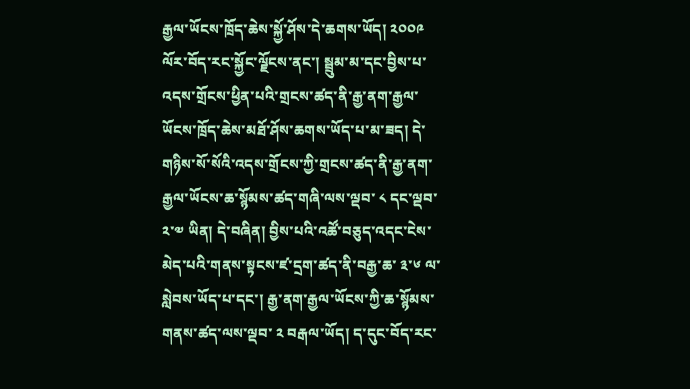རྒྱལ་ཡོངས་ཁྲོད་ཆེས་སྐྱོ་ཤོས་དེ་ཆགས་ཡོད། ༢༠༠༩ ལོར་བོད་རང་སྐྱོང་ལྗོངས་ནང་། སྦྲུམ་མ་དང་བྱིས་པ་འདས་གྲོངས་ཕྱིན་པའི་གྲངས་ཚད་ནི་རྒྱ་ནག་རྒྱལ་ཡོངས་ཁྲོད་ཆེས་མཐོ་ཤོས་ཆགས་ཡོད་པ་མ་ཟད། དེ་གཉིས་སོ་སོའི་འདས་གྲོངས་ཀྱི་གྲངས་ཚད་ནི་རྒྱ་ནག་རྒྱལ་ཡོངས་ཆ་སྙོམས་ཚད་གཞི་ལས་ལྡབ་ ༨ དང་ལྡབ་ ༢་༧ ཡིན། དེ་བཞིན། བྱིས་པའི་འཚོ་བཅུད་འདང་ངེས་མེད་པའི་གནས་སྟངས་ཛ་དྲག་ཚད་ནི་བརྒྱ་ཆ་ ༣་༦ ལ་སླེབས་ཡོད་པ་དང་། རྒྱ་ནག་རྒྱལ་ཡོངས་ཀྱི་ཆ་སྙོམས་གནས་ཚད་ལས་ལྡབ་ ༢ བརྒལ་ཡོད། ད་དུང་བོད་རང་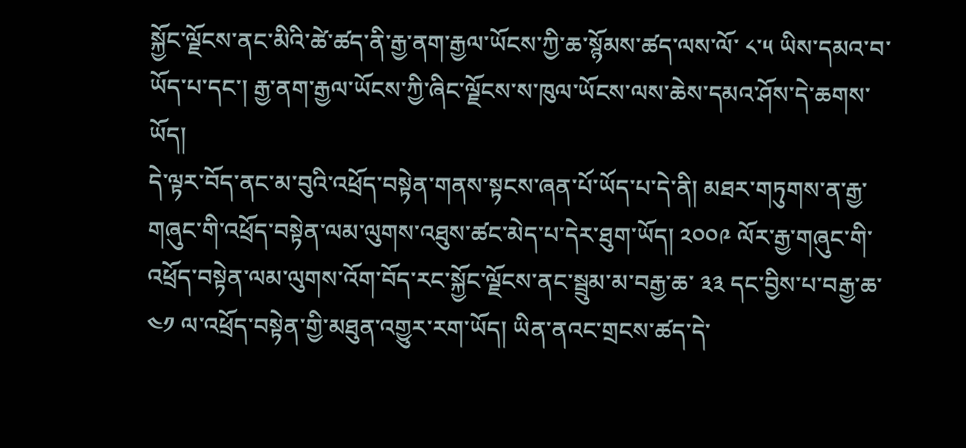སྐྱོང་ལྗོངས་ནང་མིའི་ཚེ་ཚད་ནི་རྒྱ་ནག་རྒྱལ་ཡོངས་ཀྱི་ཆ་སྙོམས་ཚད་ལས་ལོ་ ༨་༥ ཡིས་དམའ་བ་ཡོད་པ་དང་། རྒྱ་ནག་རྒྱལ་ཡོངས་ཀྱི་ཞིང་ལྗོངས་ས་ཁུལ་ཡོངས་ལས་ཆེས་དམའ་ཤོས་དེ་ཆགས་ཡོད།
དེ་ལྟར་བོད་ནང་མ་བུའི་འཕྲོད་བསྟེན་གནས་སྟངས་ཞན་པོ་ཡོད་པ་དེ་ནི། མཐར་གཏུགས་ན་རྒྱ་གཞུང་གི་འཕྲོད་བསྟེན་ལམ་ལུགས་འཐུས་ཚང་མེད་པ་དེར་ཐུག་ཡོད། ༢༠༠༩ ལོར་རྒྱ་གཞུང་གི་འཕྲོད་བསྟེན་ལམ་ལུགས་འོག་བོད་རང་སྐྱོང་ལྗོངས་ནང་སྦྲུམ་མ་བརྒྱ་ཆ་ ༣༣ དང་བྱིས་པ་བརྒྱ་ཆ་ ༤༡ ལ་འཕྲོད་བསྟེན་གྱི་མཐུན་འགྱུར་རག་ཡོད། ཡིན་ནའང་གྲངས་ཚད་དེ་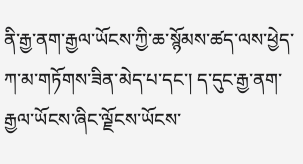ནི་རྒྱ་ནག་རྒྱལ་ཡོངས་ཀྱི་ཆ་སྙོམས་ཚད་ལས་ཕྱེད་ཀ་མ་གཏོགས་ཟིན་མེད་པ་དང་། ད་དུང་རྒྱ་ནག་རྒྱལ་ཡོངས་ཞིང་ལྗོངས་ཡོངས་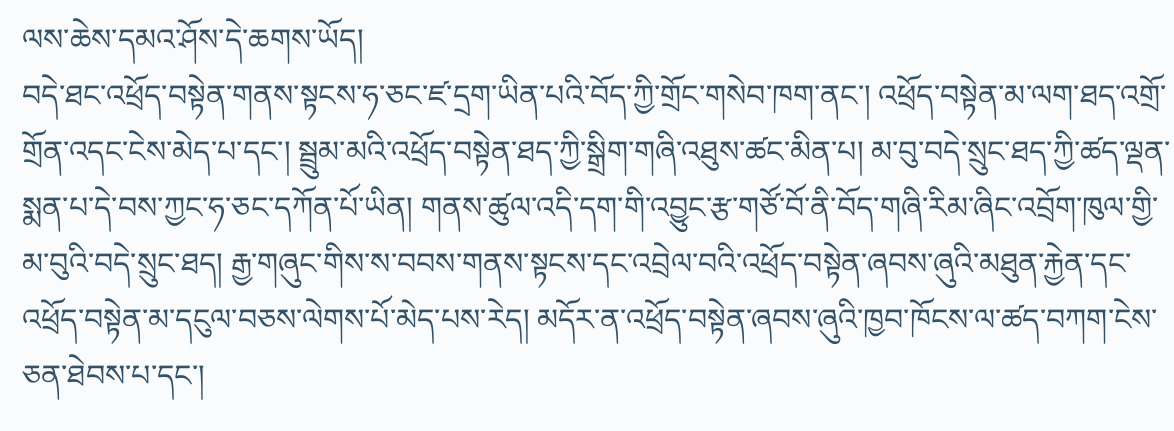ལས་ཆེས་དམའ་ཤོས་དེ་ཆགས་ཡོད།
བདེ་ཐང་འཕྲོད་བསྟེན་གནས་སྟངས་ཧ་ཅང་ཛ་དྲག་ཡིན་པའི་བོད་ཀྱི་གྲོང་གསེབ་ཁག་ནང་། འཕྲོད་བསྟེན་མ་ལག་ཐད་འགྲོ་གྲོན་འདང་ངེས་མེད་པ་དང་། སྦྲུམ་མའི་འཕྲོད་བསྟེན་ཐད་ཀྱི་སྒྲིག་གཞི་འཐུས་ཚང་མིན་པ། མ་བུ་བདེ་སྲུང་ཐད་ཀྱི་ཚད་ལྡན་སྨན་པ་དེ་བས་ཀྱང་ཧ་ཅང་དཀོན་པོ་ཡིན། གནས་ཚུལ་འདི་དག་གི་འབྱུང་རྩ་གཙོ་བོ་ནི་བོད་གཞི་རིམ་ཞིང་འབྲོག་ཁུལ་གྱི་མ་བུའི་བདེ་སྲུང་ཐད། རྒྱ་གཞུང་གིས་ས་བབས་གནས་སྟངས་དང་འབྲེལ་བའི་འཕྲོད་བསྟེན་ཞབས་ཞུའི་མཐུན་རྐྱེན་དང་འཕྲོད་བསྟེན་མ་དངུལ་བཅས་ལེགས་པོ་མེད་པས་རེད། མདོར་ན་འཕྲོད་བསྟེན་ཞབས་ཞུའི་ཁྱབ་ཁོངས་ལ་ཚད་བཀག་ངེས་ཅན་ཐེབས་པ་དང་།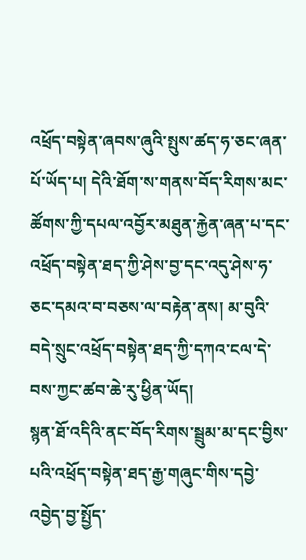འཕྲོད་བསྟེན་ཞབས་ཞུའི་སྤུས་ཚད་ཧ་ཅང་ཞན་པོ་ཡོད་པ། དེའི་ཐོག་ས་གནས་བོད་རིགས་མང་ཚོགས་ཀྱི་དཔལ་འབྱོར་མཐུན་རྐྱེན་ཞན་པ་དང་འཕྲོད་བསྟེན་ཐད་ཀྱི་ཤེས་བྱ་དང་འདུ་ཤེས་ཧ་ཅང་དམའ་བ་བཅས་ལ་བརྟེན་ནས། མ་བུའི་བདེ་སྲུང་འཕྲོད་བསྟེན་ཐད་ཀྱི་དཀའ་ངལ་དེ་བས་ཀྱང་ཚབ་ཆེ་རུ་ཕྱིན་ཡོད།
སྙན་ཐོ་འདིའི་ནང་བོད་རིགས་སྦྲུམ་མ་དང་བྱིས་པའི་འཕྲོད་བསྟེན་ཐད་རྒྱ་གཞུང་གིས་དབྱེ་འབྱེད་བྱ་སྤྱོད་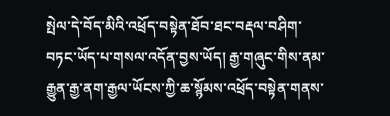སྤེལ་དེ་བོད་མིའི་འཕྲོད་བསྟེན་ཐོབ་ཐང་བརྡལ་བཤིག་བཏང་ཡོད་པ་གསལ་འདོན་བྱས་ཡོད། རྒྱ་གཞུང་གིས་ནམ་རྒྱུན་རྒྱ་ནག་རྒྱལ་ཡོངས་ཀྱི་ཆ་སྙོམས་འཕྲོད་བསྟེན་གནས་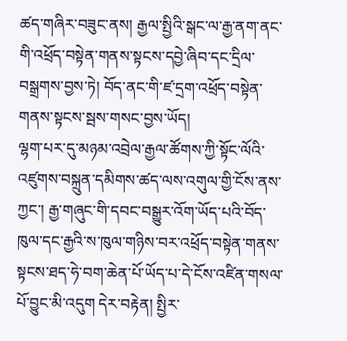ཚད་གཞིར་བཟུང་ནས། རྒྱལ་སྤྱིའི་སྒང་ལ་རྒྱ་ནག་ནང་གི་འཕྲོད་བསྟེན་གནས་སྟངས་དབྱེ་ཞིབ་དང་དྲིལ་བསྒྲགས་བྱས་ཏེ། བོད་ནང་གི་ཛ་དྲག་འཕྲོད་བསྟེན་གནས་སྟངས་སྦས་གསང་བྱས་ཡོད།
ལྷག་པར་དུ་མཉམ་འབྲེལ་རྒྱལ་ཚོགས་ཀྱི་སྟོང་ལོའི་འཛུགས་བསྐྲུན་དམིགས་ཚད་ལས་འགུལ་གྱི་ངོས་ནས་ཀྱང་། རྒྱ་གཞུང་གི་དབང་བསྒྱུར་འོག་ཡོད་པའི་བོད་ཁུལ་དང་རྒྱའི་ས་ཁུལ་གཉིས་བར་འཕྲོད་བསྟེན་གནས་སྟངས་ཐད་ཧེ་བག་ཆེན་པོ་ཡོད་པ་དེ་ངོས་འཛིན་གསལ་པོ་བྱུང་མི་འདུག དེར་བརྟེན། སྤྱིར་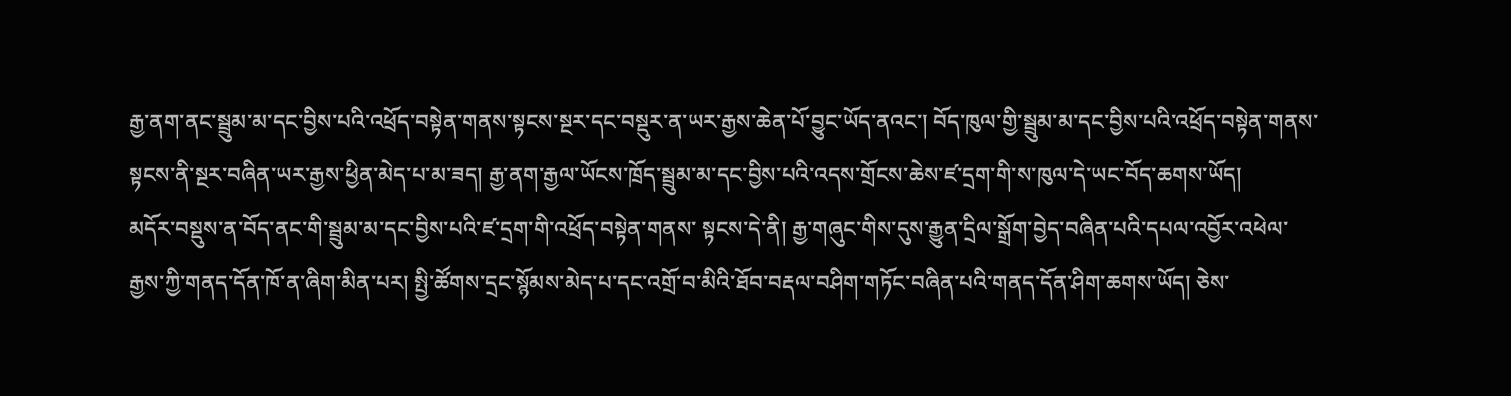རྒྱ་ནག་ནང་སྦྲུམ་མ་དང་བྱིས་པའི་འཕྲོད་བསྟེན་གནས་སྟངས་སྔར་དང་བསྡུར་ན་ཡར་རྒྱས་ཆེན་པོ་བྱུང་ཡོད་ནའང་། བོད་ཁུལ་གྱི་སྦྲུམ་མ་དང་བྱིས་པའི་འཕྲོད་བསྟེན་གནས་སྟངས་ནི་སྔར་བཞིན་ཡར་རྒྱས་ཕྱིན་མེད་པ་མ་ཟད། རྒྱ་ནག་རྒྱལ་ཡོངས་ཁྲོད་སྦྲུམ་མ་དང་བྱིས་པའི་འདས་གྲོངས་ཆེས་ཛ་དྲག་གི་ས་ཁུལ་དེ་ཡང་བོད་ཆགས་ཡོད།
མདོར་བསྡུས་ན་བོད་ནང་གི་སྦྲུམ་མ་དང་བྱིས་པའི་ཛ་དྲག་གི་འཕྲོད་བསྟེན་གནས་ སྟངས་དེ་ནི། རྒྱ་གཞུང་གིས་དུས་རྒྱུན་དྲིལ་སྒྲོག་བྱེད་བཞིན་པའི་དཔལ་འབྱོར་འཕེལ་རྒྱས་ཀྱི་གནད་དོན་ཁོ་ན་ཞིག་མིན་པར། སྤྱི་ཚོགས་དྲང་སྙོམས་མེད་པ་དང་འགྲོ་བ་མིའི་ཐོབ་བརྡལ་བཤིག་གཏོང་བཞིན་པའི་གནད་དོན་ཤིག་ཆགས་ཡོད། ཅེས་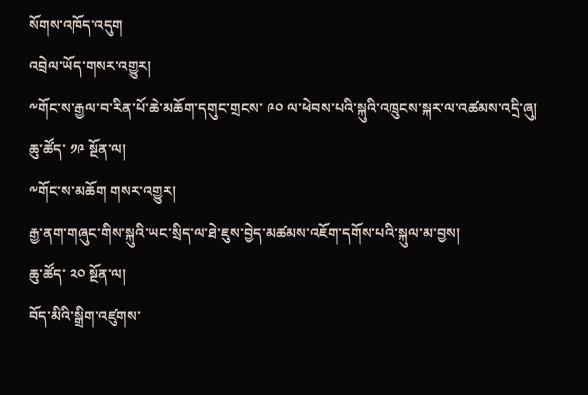སོགས་འཁོད་འདུག
འབྲེལ་ཡོད་གསར་འགྱུར།
༸གོང་ས་རྒྱལ་བ་རིན་པོ་ཆེ་མཆོག་དགུང་གྲངས་ ༩༠ ལ་ཕེབས་པའི་སྐུའི་འཁྲུངས་སྐར་ལ་འཚམས་འདྲི་ཞུ།
ཆུ་ཚོད་ ༡༩ སྔོན་ལ།
༸གོང་ས་མཆོག གསར་འགྱུར།
རྒྱ་ནག་གཞུང་གིས་སྐུའི་ཡང་སྲིད་ལ་ཐེ་ཇུས་བྱེད་མཚམས་འཇོག་དགོས་པའི་སྐུལ་མ་བྱས།
ཆུ་ཚོད་ ༢༠ སྔོན་ལ།
བོད་མིའི་སྒྲིག་འཛུགས་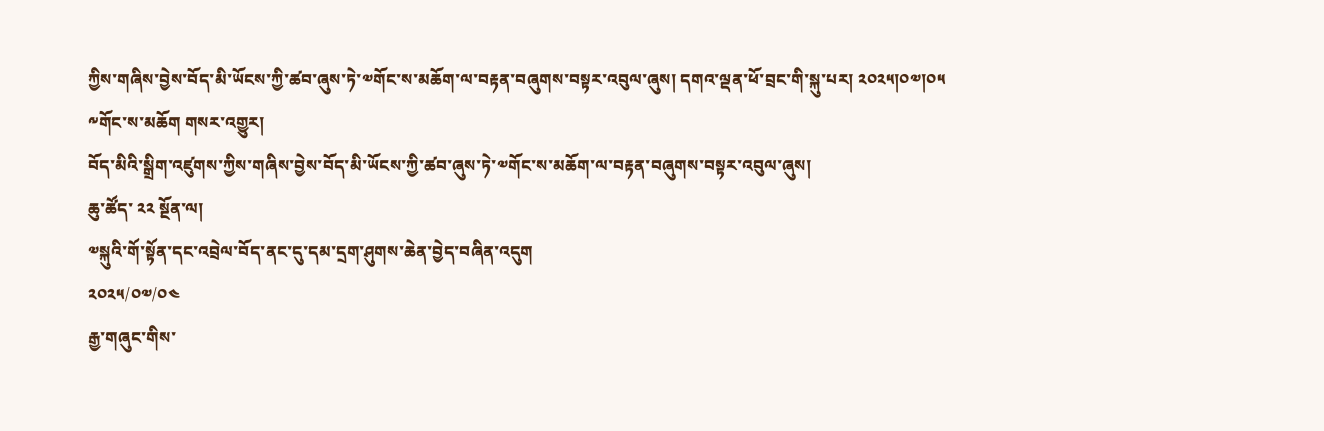ཀྱིས་གཞིས་བྱེས་བོད་མི་ཡོངས་ཀྱི་ཚབ་ཞུས་ཏེ་༧གོང་ས་མཆོག་ལ་བརྟན་བཞུགས་བསྟར་འབུལ་ཞུས། དགའ་ལྡན་ཕོ་བྲང་གི་སྐུ་པར། ༢༠༢༥།༠༧།༠༥
༸གོང་ས་མཆོག གསར་འགྱུར།
བོད་མིའི་སྒྲིག་འཛུགས་ཀྱིས་གཞིས་བྱེས་བོད་མི་ཡོངས་ཀྱི་ཚབ་ཞུས་ཏེ་༧གོང་ས་མཆོག་ལ་བརྟན་བཞུགས་བསྟར་འབུལ་ཞུས།
ཆུ་ཚོད་ ༢༢ སྔོན་ལ།
༧སྐུའི་གོ་སྟོན་དང་འབྲེལ་བོད་ནང་དུ་དམ་དྲག་ཤུགས་ཆེན་བྱེད་བཞིན་འདུག
༢༠༢༥/༠༧/༠༤
རྒྱ་གཞུང་གིས་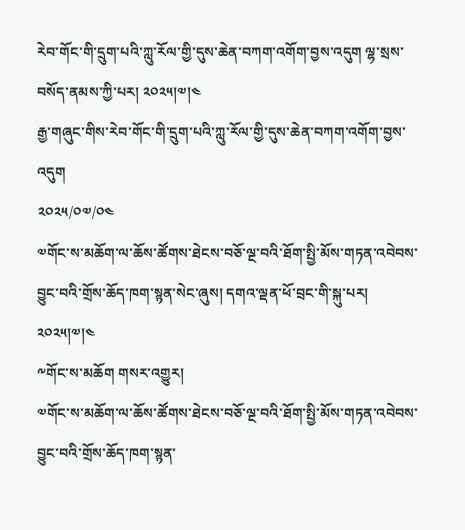རེབ་གོང་གི་དྲུག་པའི་ཀླུ་རོལ་གྱི་དུས་ཆེན་བཀག་འགོག་བྱས་འདུག ལྷ་སྲས་བསོད་ནམས་ཀྱི་པར། ༢༠༢༥།༧།༤
རྒྱ་གཞུང་གིས་རེབ་གོང་གི་དྲུག་པའི་ཀླུ་རོལ་གྱི་དུས་ཆེན་བཀག་འགོག་བྱས་འདུག
༢༠༢༥/༠༧/༠༤
༧གོང་ས་མཆོག་ལ་ཆོས་ཚོགས་ཐེངས་བཅོ་ལྔ་བའི་ཐོག་སྤྱི་མོས་གཏན་འབེབས་བྱུང་བའི་གྲོས་ཆོད་ཁག་སྙན་སེང་ཞུས། དགའ་ལྡན་ཕོ་བྲང་གི་སྐུ་པར། ༢༠༢༥།༧།༤
༸གོང་ས་མཆོག གསར་འགྱུར།
༧གོང་ས་མཆོག་ལ་ཆོས་ཚོགས་ཐེངས་བཅོ་ལྔ་བའི་ཐོག་སྤྱི་མོས་གཏན་འབེབས་བྱུང་བའི་གྲོས་ཆོད་ཁག་སྙན་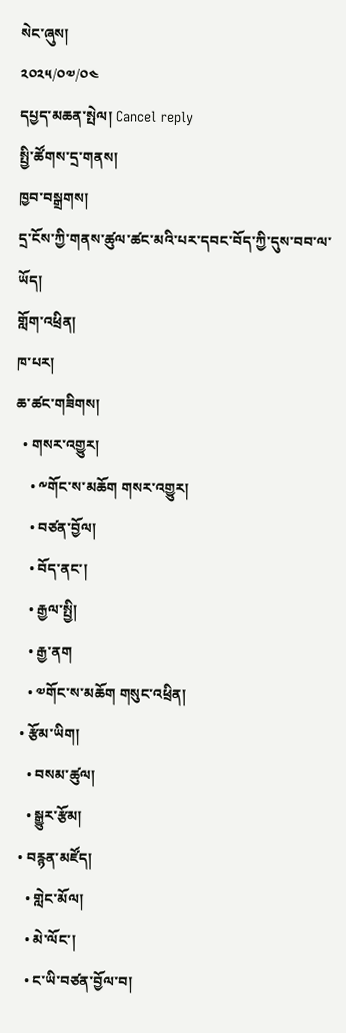སེང་ཞུས།
༢༠༢༥/༠༧/༠༤
དཔྱད་མཆན་སྤེལ། Cancel reply
སྤྱི་ཚོགས་དྲ་གནས།
ཁྱབ་བསྒྲགས།
དྲ་ངོས་ཀྱི་གནས་ཚུལ་ཚང་མའི་པར་དབང་བོད་ཀྱི་དུས་བབ་ལ་ཡོད།
གློག་འཕྲིན།
ཁ་པར།
ཆ་ཚང་གཟིགས།
  • གསར་འགྱུར།
    • ༸གོང་ས་མཆོག གསར་འགྱུར།
    • བཙན་བྱོལ།
    • བོད་ནང་།
    • རྒྱལ་སྤྱི།
    • རྒྱ་ནག
    • ༧གོང་ས་མཆོག གསུང་འཕྲིན།
  • རྩོམ་ཡིག།
    • བསམ་ཚུལ།
    • སྒྱུར་རྩོམ།
  • བརྙན་མཛོད།
    • གླེང་མོལ།
    • མེ་ལོང་།
    • ང་ཡི་བཙན་བྱོལ་བ།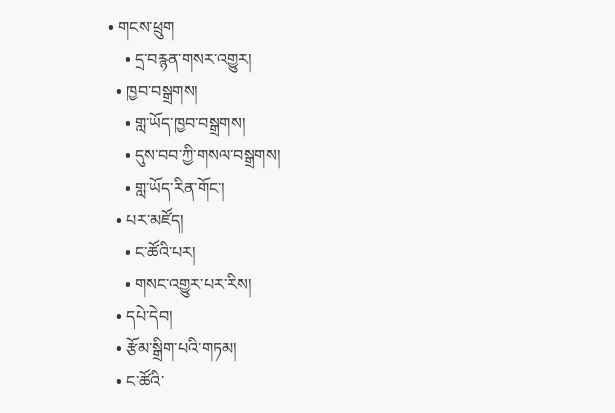• གངས་ཕྲུག
    • དྲ་བརྙན་གསར་འགྱུར།
  • ཁྱབ་བསྒྲགས།
    • གླ་ཡོད་ཁྱབ་བསྒྲགས།
    • དུས་བབ་ཀྱི་གསལ་བསྒྲགས།
    • གླ་ཡོད་རིན་གོང་།
  • པར་མཛོད།
    • ང་ཚོའི་པར།
    • གསང་འགྱུར་པར་རིས།
  • དཔེ་དེབ།
  • རྩོམ་སྒྲིག་པའི་གཏམ།
  • ང་ཚོའི་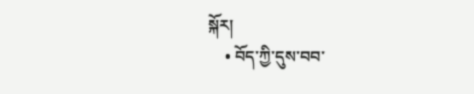སྐོར།
    • བོད་ཀྱི་དུས་བབ་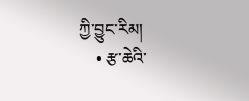ཀྱི་བྱུང་རིམ།
    • རྩ་ཆེའི་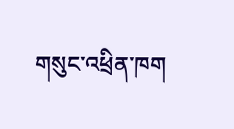གསུང་འཕྲིན་ཁག